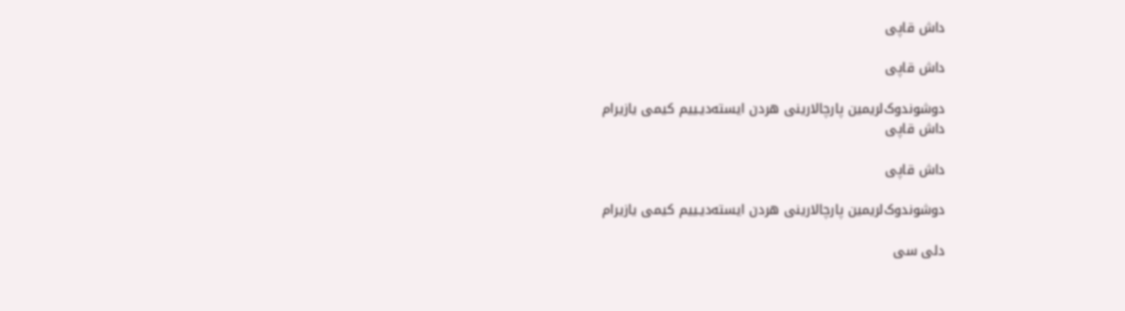داش قاپی

داش قاپی

دوشوندوک‌لریمین پارچالارینی هردن ایسته‌دیـییم کیمی یازیرام
داش قاپی

داش قاپی

دوشوندوک‌لریمین پارچالارینی هردن ایسته‌دیـییم کیمی یازیرام

دلی سی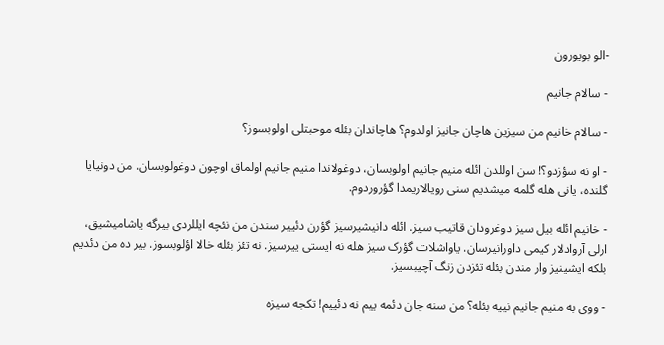-الو بویورون

- سالام جانیم

- سالام خانیم من سیزین هاچان جانیز اولدوم؟ هاچاندان بئله موحبتلی اولوبسوز؟

- او نه سؤزدو؟! سن اوللدن ائله منیم جانیم اولوبسان، دوغولاندا منیم جانیم اولماق اوچون دوغولوبسان. من دونیایا گلنده، یانی هله گلمه میشدیم سنی رویالاریمدا گؤروردوم.

- خانیم ائله بیل سیز دوغرودان قاتیب سیز. ائله دانیشیرسیز گؤرن دئییر سندن من نئچه ایللردی بیرگه یاشامیشیق، ارلی آروادلار کیمی داورانیرسان. یاواشلات گؤرک سیز هله نه ایستی ییرسیز. نه تئز بئله خالا اؤلوبسوز. بیر ده من دئدیم بلکه ایشینیز وار مندن بئله تئزدن زنگ آچیبسیز.

- ووی به منیم جانیم نییه بئله؟ من سنه جان دئمه ییم نه دئییم! تکجه سیزه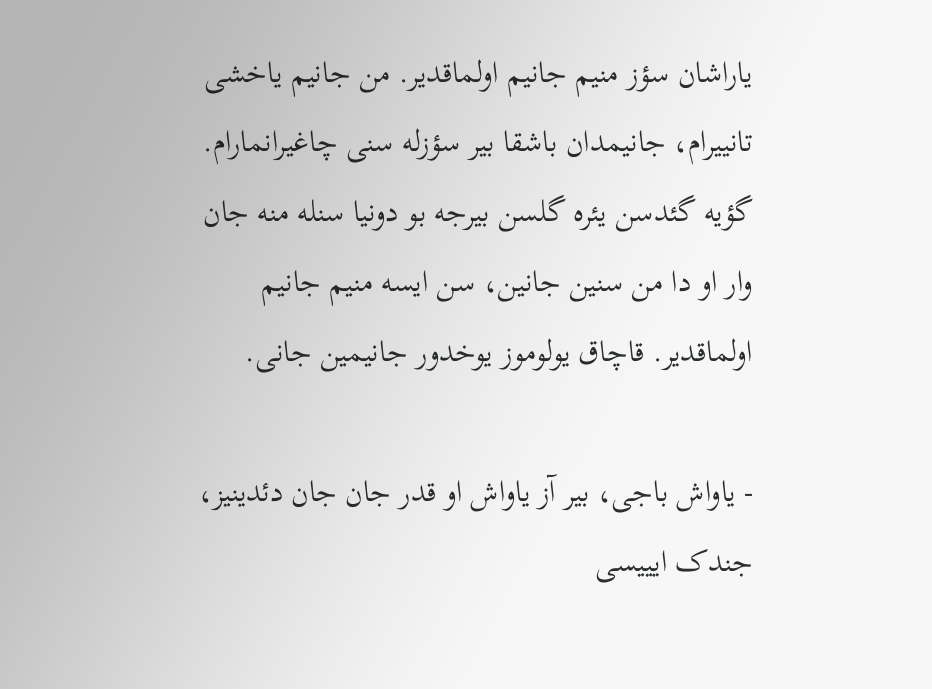یاراشان سؤز منیم جانیم اولماقدیر. من جانیم یاخشی تانییرام، جانیمدان باشقا بیر سؤزله سنی چاغیرانمارام. گؤیه گئدسن یئره گلسن بیرجه بو دونیا سنله منه جان وار او دا من سنین جانین، سن ایسه منیم جانیم اولماقدیر. قاچاق یولوموز یوخدور جانیمین جانی.

- یاواش باجی، بیر آز یاواش او قدر جان جان دئدینیز، جندک ایییسی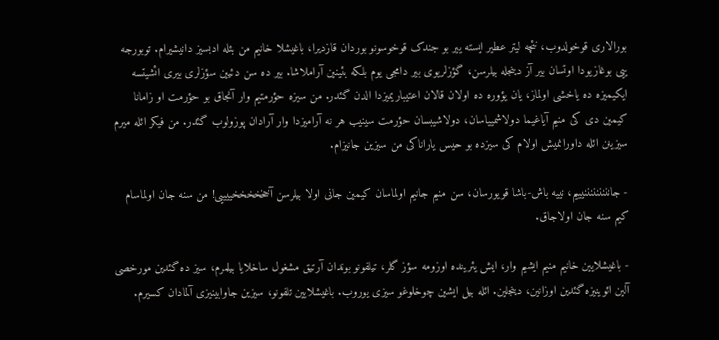بورالاری قوخولدوب، نئچه لیتر عطیر ایسته ییر بو جندک قوخوسونو بوردان قازدیرا، باغیشلا خانیم من بئله ادبسیز دانیشیرام. توبورجه ییی بوغازیودا اوتسان بیر آز دینجله بیلرسن، گؤزلریوی بیر دامجی یوم بلکه بئینین آراملاشا. بیر ده سن دئیین سؤزلری بیری ائشیتسه ایکیمیزه ده یاخشی اولماز، یان یؤوره ده اولان قالان اعتیباریمیزدا الدن گئدر. من سیزه حؤرمتیم وار آنجاق بو حؤرمت او زامانا کیمین دی کی منیم آیاغیما دولاشمییاسان، دولاشیبسان حؤرمت سینیب هر نه آرامیزدا وار آرادان پوزولوب گئدر. من فیکر ائله میرم سیزینن ائله داورانمیش اولام کی سیزده بو حیس یاراناکی من سیزین جانیزام.

- جانننننننننیییم، نییه باش-باشا قویورسان، سن منیم جانیم اولماسان کیمین جانی اولا بیلرسن آخخخخخخییییی! من سنه جان اولماسام کیم سنه جان اولاجاق.

- باغیشلایین خانیم منیم ایشیم وار، ایش یئرینده اوزومه سؤز گلر، تیلفونو بوندان آرتیق مشغول ساخلایا بیلمرم، سیز ده گئدین مورخصی آلین ائوینیزه گئدین اوزانین، دینجلین. ائله بیل ایشین چوخلوغو سیزی یوروب. باغیشلایین تلفونو، سیزین جاوابینیزی آلمادان کسیرم.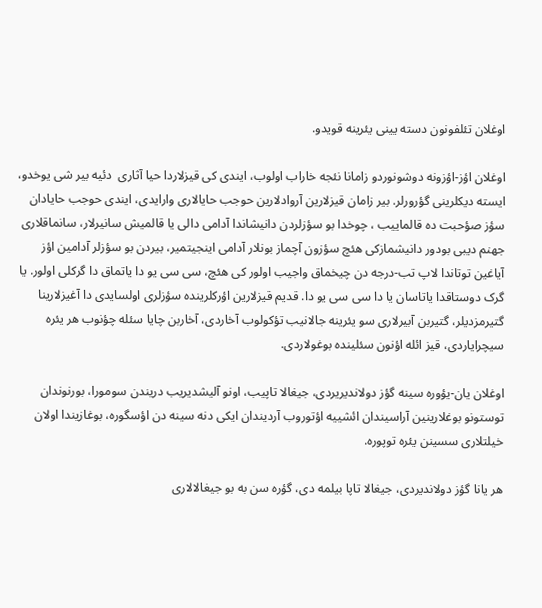اوغلان تئلفونون دسته یینی یئرینه قویدو.

اوغلان اؤز-اؤزونه دوشونوردو زامانا نئجه خاراب اولوب، ایندی کی قیزلاردا حیا آثاری  دئیه بیر شی یوخدو، ایسته دیکلرینی گؤرورلر. بیر زامان قیزلارین آروادلارین حوجب حایالاری وارایدی، ایندی حوجب حایادان سؤز صؤحبت ده قالماییب ، چوخدا بو سؤزلردن دانیشاندا آدامی دالی یا قالمیش سانیرلار، سانماقلاری جهنم دیبی بودور دانیشمازکی هئچ سؤزون آچماز بونلار آدامی اینجیتمیر، بیردن بو سؤزلر آدامین اؤز آیاغین توتاندا لاپ تب-درجه دن چیخماق واجیب اولور کی هئچ، سی سی یو دا یاتماق دا گرکلی اولور. یا گرک دوستاقدا یاتاسان یا دا سی سی یو دا. قدیم قیزلارین اؤرکلرینده سؤزلری اولسایدی دا آغیزلارینا گتیرمزدیلر، گتیربن آبیرلاری سو یئرینه جالانیب تؤکولوب آخاردی، آخاربن چایا سئله چؤنوب هر یئره سیچرایاردی، قیز ائله اؤنون سئلینده بوغولاردی.

اوغلان یان-یؤوره سینه گؤز دولاندیریردی، جیغالا تاپیب، اونو آلیشدیریب دریندن سومورا، بورنوندان توستونو بوغلارینین آراسیندان ائشییه اؤتوروب آردیندان ایکی دنه سینه دن اؤسگوره، بوغازیندا اولان خیلتلاری سسینن یئره توپوره.

هر یانا گؤز دولاندیردی، جیغالا تاپا بیلمه دی، گؤره سن به بو جیغالالاری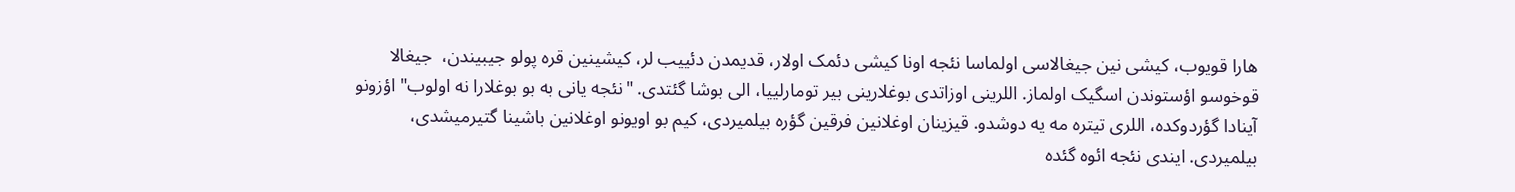هارا قویوب، کیشی نین جیغالاسی اولماسا نئجه اونا کیشی دئمک اولار، قدیمدن دئییب لر، کیشینین قره پولو جیبیندن،  جیغالا قوخوسو اؤستوندن اسگیک اولماز. اللرینی اوزاتدی بوغلارینی بیر تومارلییا، الی بوشا گئتدی. "نئجه یانی به بو بوغلارا نه اولوب" اؤزونو آینادا گؤردوکده، اللری تیتره مه یه دوشدو. قیزینان اوغلانین فرقین گؤره بیلمیردی، کیم بو اویونو اوغلانین باشینا گتیرمیشدی، بیلمیردی. ایندی نئجه ائوه گئده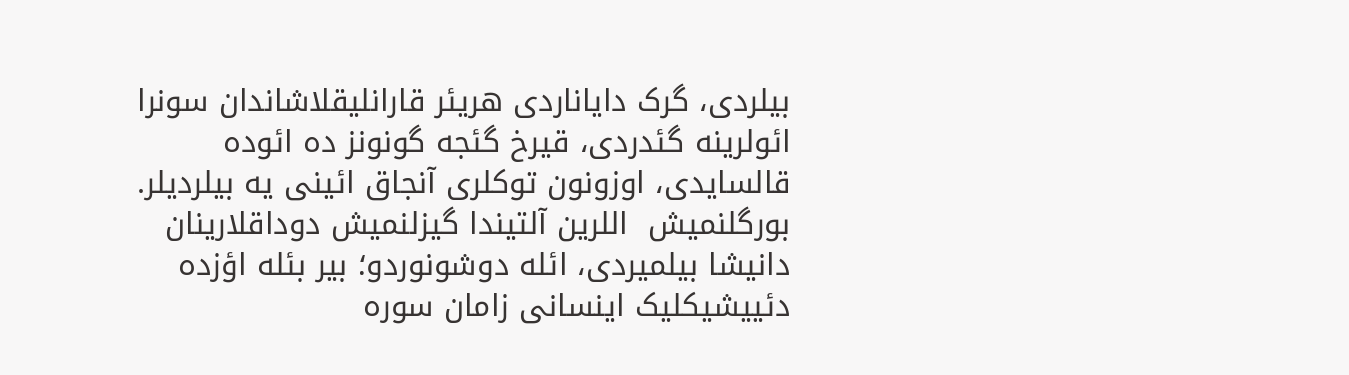بیلردی، گرک دایاناردی هریئر قارانلیقلاشاندان سونرا ائولرینه گئدردی، قیرخ گئجه گونونز ده ائوده قالسایدی، اوزونون توکلری آنجاق ائینی یه بیلردیلر. بورگلنمیش  اللرین آلتیندا گیزلنمیش دوداقلارینان دانیشا بیلمیردی، ائله دوشونوردو؛ بیر بئله اؤزده دئییشیکلیک اینسانی زامان سوره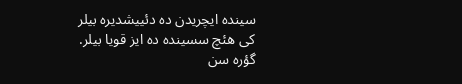سینده ایچریدن ده دئییشدیره بیلر کی هئچ سسینده ده ایز قویا بیلر. گؤره سن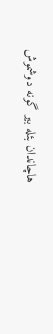هاچاندان بئله بیر گونه دوشموش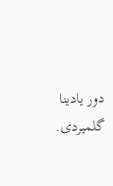دور یادینا گلمیردی.